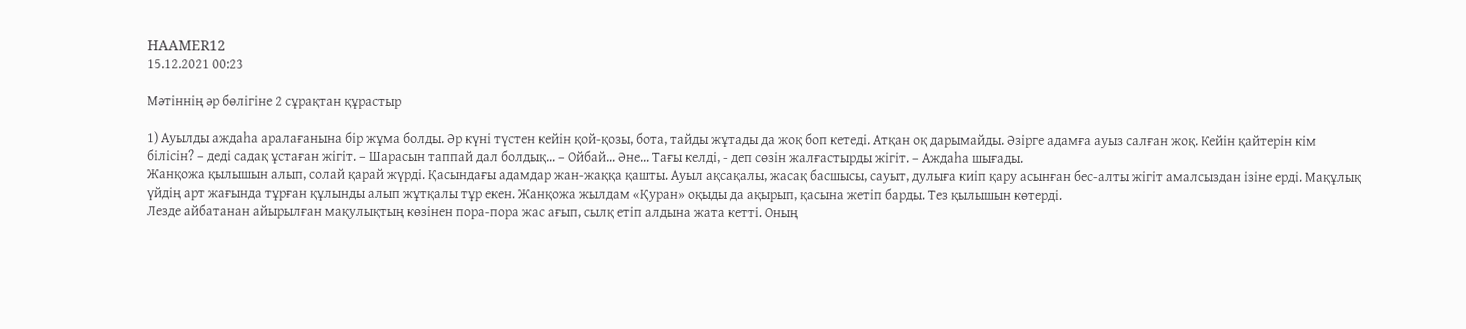HAAMER12
15.12.2021 00:23

Мәтіннің әр бөлігіне 2 сұрақтан құрастыр

1) Ауылды аждаһа аралағанына бір жұма болды. Әр күні түстен кейін қой-қозы, бота, тайды жұтады да жоқ боп кетеді. Атқан оқ дарымайды. Әзірге адамға ауыз салған жоқ. Кейін қайтерін кім білісін? – деді садақ ұстаған жігіт. – Шарасын таппай дал болдық... – Ойбай... Әне... Тағы келді, - деп сөзін жалғастырды жігіт. – Аждаһа шығады.
Жанқожа қылышын алып, солай қарай жүрді. Қасындағы адамдар жан-жаққа қашты. Ауыл ақсақалы, жасақ басшысы, сауыт, дулыға киіп қару асынған бес-алты жігіт амалсыздан ізіне ерді. Мақұлық үйдің арт жағында тұрған құлынды алып жұтқалы тұр екен. Жанқожа жылдам «Қуран» оқыды да ақырып, қасына жетіп барды. Тез қылышын көтерді.
Лезде айбатанан айырылған мақулықтың көзінен пора-пора жас ағып, сылқ етіп алдына жата кетті. Оның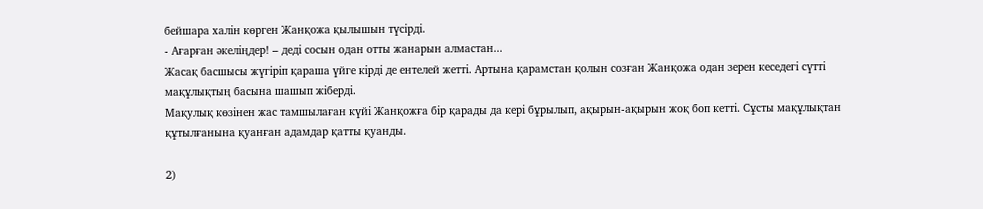бейшара халін көрген Жанқожа қылышын түсірді.
- Ағарған әкеліңдер! – деді сосын одан отты жанарын алмастан...
Жасақ басшысы жүгіріп қараша үйге кірді де ентелей жетті. Артына қарамстан қолын созған Жанқожа одан зерен кеседегі сүтті мақұлықтың басына шашып жіберді.
Мақулық көзінен жас тамшылаған күйі Жанқожға бір қарады да кері бұрылып, ақырын-ақырын жоқ боп кетті. Сұсты мақұлықтан құтылғанына қуанған адамдар қатты қуанды.

2)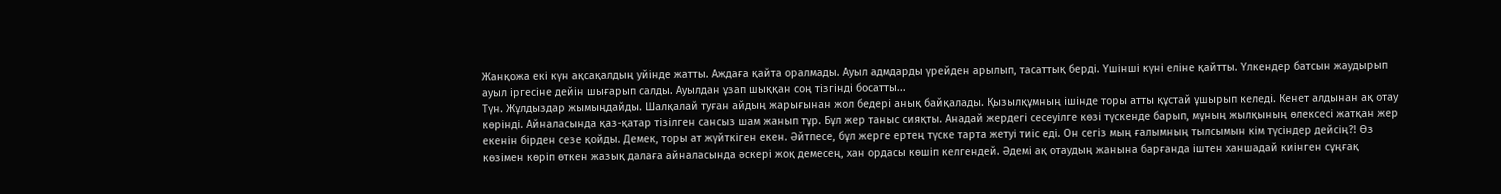Жанқожа екі күн ақсақалдың уйінде жатты. Аждаға қайта оралмады. Ауыл адмдарды үрейден арылып, тасаттық берді. Үшінші күні еліне қайтты. Үлкендер батсын жаудырып ауыл іргесіне дейін шығарып салды. Ауылдан ұзап шыққан соң тізгінді босатты...
Түн. Жұлдыздар жымыңдайды. Шалқалай туған айдың жарығынан жол бедері анық байқалады. Қызылқұмның ішінде торы атты құстай ұшырып келеді. Кенет алдынан ақ отау көрінді. Айналасында қаз-қатар тізілген сансыз шам жанып тұр. Бұл жер таныс сияқты. Анадай жердегі сесеуілге көзі түскенде барып, мұның жылқының өлексесі жатқан жер екенін бірден сезе қойды. Демек, торы ат жүйткіген екен. Әйтпесе, бұл жерге ертең түске тарта жетуі тиіс еді. Он сегіз мың ғалымның тылсымын кім түсіндер дейсің?! Өз көзімен көріп өткен жазық далаға айналасында әскері жоқ демесең, хан ордасы көшіп келгендей. Әдемі ақ отаудың жанына барғанда іштен ханшадай киінген сұңғақ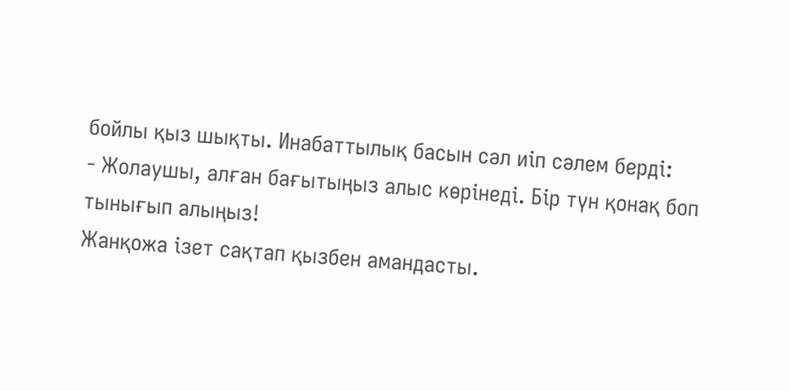бойлы қыз шықты. Инабаттылық басын сәл иіп сәлем берді:
- Жолаушы, алған бағытыңыз алыс көрінеді. Бір түн қонақ боп тынығып алыңыз!
Жанқожа ізет сақтап қызбен амандасты.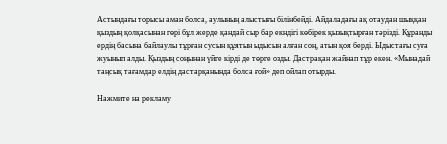Астындағы торысы аман болса, аулының алыстығы білінбейді. Айдаладағы ақ отаудан шыққан қыздың қолқасынан гөрі бұл жерде қандай сыр бар екндігі көбірек қызықтырған тәрізді. Құранды ердің басына байлаулы тұрған сусын құятын ыдысын алған соң, атын қоя берді. Ыдыстағы суға жуынып алды. Қыздың соңынан үйге кірді де төрге озды. Дастрақан жайнап тұр екен. «Мынадай таңсық тағамдар елдің дастарқанында болса ғой» деп ойлап отырды.

Нажмите на рекламу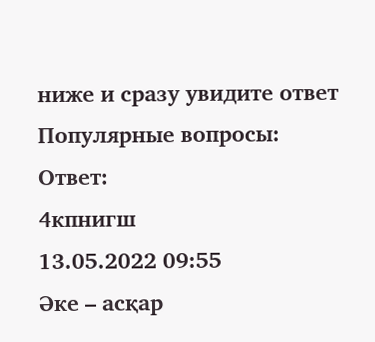ниже и сразу увидите ответ
Популярные вопросы:
Ответ:
4кпнигш
13.05.2022 09:55
Әке – асқар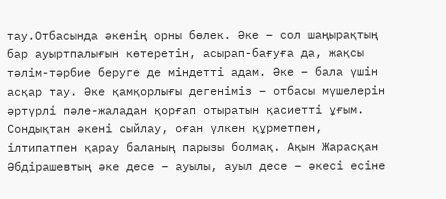тау.Отбасында әкенің орны бөлек. Әке – сол шаңырақтың бар ауыртпалығын көтеретін, асырап-бағуға да, жақсы тәлім-тәрбие беруге де міндетті адам. Әке – бала үшін асқар тау. Әке қамқорлығы дегеніміз – отбасы мүшелерін әртүрлі пәле-жаладан қорғап отыратын қасиетті ұғым. Сондықтан әкені сыйлау, оған үлкен құрметпен, ілтипатпен қарау баланың парызы болмақ. Ақын Жарасқан Әбдірашевтың әке десе – ауылы, ауыл десе – әкесі есіне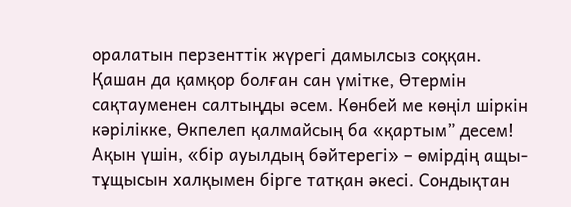оралатын перзенттік жүрегі дамылсыз соққан. Қашан да қамқор болған сан үмітке, Өтермін сақтауменен салтыңды әсем. Көнбей ме көңіл шіркін кәрілікке, Өкпелеп қалмайсың ба «қартым” десем! Ақын үшін, «бір ауылдың бәйтерегі» – өмірдің ащы-тұщысын халқымен бірге татқан әкесі. Сондықтан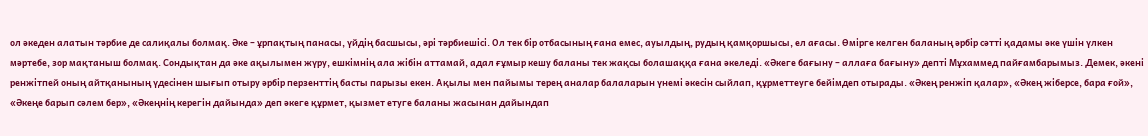ол әкеден алатын тәрбие де салиқалы болмақ. Әке – ұрпақтың панасы, үйдің басшысы, әрі тәрбиешісі. Ол тек бір отбасының ғана емес, ауылдың, рудың қамқоршысы, ел ағасы. Өмірге келген баланың әрбір сәтті қадамы әке үшін үлкен мәртебе, зор мақтаныш болмақ. Сондықтан да әке ақылымен жүру, ешкімнің ала жібін аттамай, адал ғұмыр кешу баланы тек жақсы болашаққа ғана әкеледі. «Әкеге бағыну – аллаға бағыну» депті Мұхаммед пайғамбарымыз. Демек, әкені ренжітпей оның айтқанының үдесінен шығып отыру әрбір перзенттің басты парызы екен. Ақылы мен пайымы терең аналар балаларын үнемі әкесін сыйлап, құрметтеуге бейімдеп отырады. «Әкең ренжіп қалар», «Әкең жіберсе, бара ғой», «Әкеңе барып сәлем бер», «Әкеңнің керегін дайында» деп әкеге құрмет, қызмет етуге баланы жасынан дайындап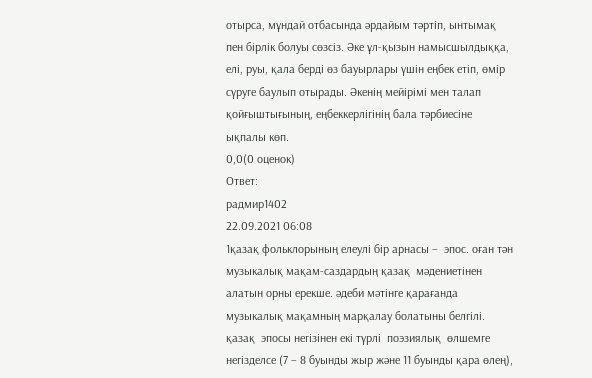отырса, мұндай отбасында әрдайым тәртіп, ынтымақ пен бірлік болуы сөзсіз. Әке ұл-қызын намысшылдыққа, елі, руы, қала берді өз бауырлары үшін еңбек етіп, өмір сүруге баулып отырады. Әкенің мейірімі мен талап қойғыштығының, еңбеккерлігінің бала тәрбиесіне ықпалы көп.
0,0(0 оценок)
Ответ:
радмир1402
22.09.2021 06:08
1қазақ фольклорының елеулі бір арнасы –  эпос. оған тән музыкалық мақам-саздардың қазақ  мәдениетінен  алатын орны ерекше. әдеби мәтінге қарағанда музыкалық мақамның марқалау болатыны белгілі.  қазақ  эпосы негізінен екі түрлі  поэзиялық  өлшемге негізделсе (7 – 8 буынды жыр және 11 буынды қара өлең),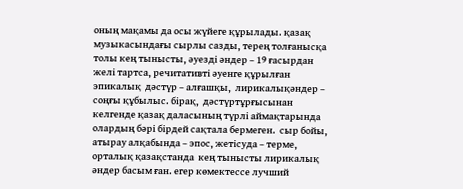оның мақамы да осы жүйеге құрылады. қазақ музыкасындағы сырлы сазды, терең толғанысқа толы кең тынысты, әуезді әндер – 19 ғасырдан желі тартса, речитативті әуенге құрылған  эпикалық  дәстүр – алғашқы,  лирикалықәндер – соңғы құбылыс. бірақ,  дәстүртұрғысынан келгенде қазақ даласының түрлі аймақтарында олардың бәрі бірдей сақтала бермеген.  сыр бойы, атырау алқабында – эпос, жетісуда – терме,  орталық қазақстанда  кең тынысты лирикалық әндер басым ған. егер көмектессе лучший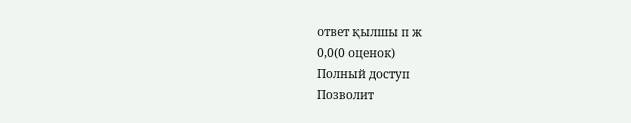ответ қылшы п ж
0,0(0 оценок)
Полный доступ
Позволит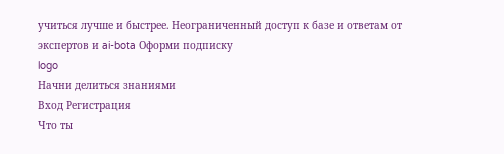учиться лучше и быстрее. Неограниченный доступ к базе и ответам от экспертов и ai-bota Оформи подписку
logo
Начни делиться знаниями
Вход Регистрация
Что ты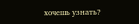хочешь узнать?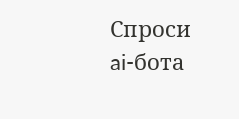Спроси ai-бота